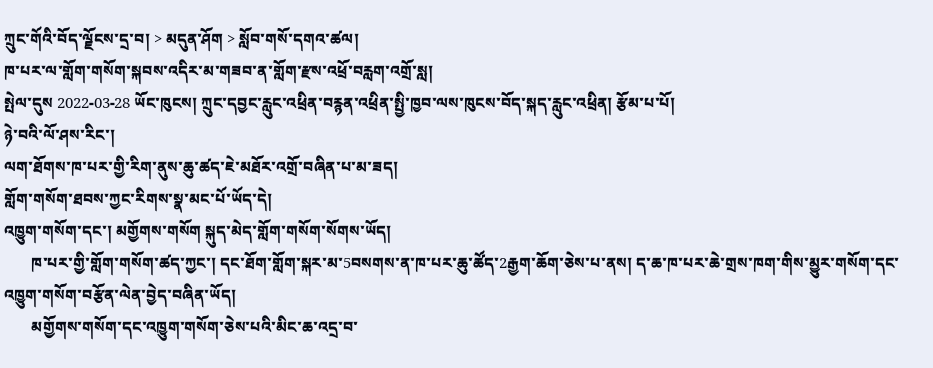ཀྲུང་གོའི་བོད་ལྗོངས་དྲ་བ། > མདུན་ཤོག > སློབ་གསོ་དགའ་ཚལ།
ཁ་པར་ལ་གློག་གསོག་སྐབས་འདིར་མ་གཟབ་ན་གློག་རྫས་འཕྲོ་བརླག་འགྲོ་སླ།
སྤེལ་དུས 2022-03-28 ཡོང་ཁུངས། ཀྲུང་དབྱང་རླུང་འཕྲིན་བརྙན་འཕྲིན་སྤྱི་ཁྱབ་ལས་ཁུངས་བོད་སྐད་རླུང་འཕྲིན། རྩོམ་པ་པོ།
ཉེ་བའི་ལོ་ཤས་རིང་།
ལག་ཐོགས་ཁ་པར་གྱི་རིག་ནུས་ཆུ་ཚད་ཇེ་མཐོར་འགྲོ་བཞིན་པ་མ་ཟད།
གློག་གསོག་ཐབས་ཀྱང་རིགས་སྣ་མང་པོ་ཡོད་དེ།
འཁྱུག་གསོག་དང་། མགྱོགས་གསོག སྐུད་མེད་གློག་གསོག་སོགས་ཡོད།
       ཁ་པར་གྱི་གློག་གསོག་ཚད་ཀྱང་། དང་ཐོག་གློག་སྐར་མ་5བསགས་ན་ཁ་པར་ཆུ་ཚོད་2རྒྱག་ཆོག་ཅེས་པ་ནས། ད་ཆ་ཁ་པར་ཆེ་གྲས་ཁག་གིས་མྱུར་གསོག་དང་འཁྱུག་གསོག་བརྩོན་ལེན་བྱེད་བཞིན་ཡོད།
       མགྱོགས་གསོག་དང་འཁྱུག་གསོག་ཅེས་པའི་མིང་ཆ་འདྲ་བ་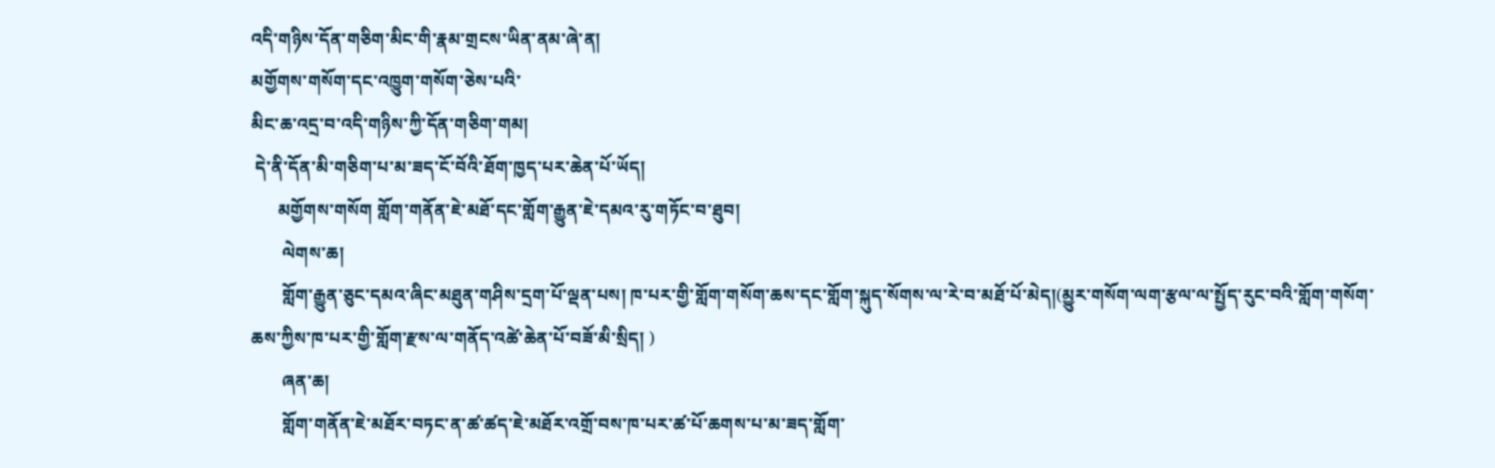འདི་གཉིས་དོན་གཅིག་མིང་གི་རྣམ་གྲངས་ཡིན་ནམ་ཞེ་ན།
མགྱོགས་གསོག་དང་འཁྱུག་གསོག་ཅེས་པའི་
མིང་ཆ་འདྲ་བ་འདི་གཉིས་ཀྱི་དོན་གཅིག་གམ།
 དེ་ནི་དོན་མི་གཅིག་པ་མ་ཟད་ངོ་བོའི་ཐོག་ཁྱད་པར་ཆེན་པོ་ཡོད།
      མགྱོགས་གསོག གློག་གནོན་ཇེ་མཐོ་དང་གློག་རྒྱུན་ཇེ་དམའ་རུ་གཏོང་བ་ཐུབ།
       ལེགས་ཆ།
       གློག་རྒྱུན་ཅུང་དམའ་ཞིང་མཐུན་གཤིས་དྲག་པོ་ལྡན་པས། ཁ་པར་གྱི་གློག་གསོག་ཆས་དང་གློག་སྐུད་སོགས་ལ་རེ་བ་མཐོ་པོ་མེད།(མྱུར་གསོག་ལག་རྩལ་ལ་སྤྱོད་རུང་བའི་གློག་གསོག་ཆས་ཀྱིས་ཁ་པར་གྱི་གློག་རྫས་ལ་གནོད་འཚེ་ཆེན་པོ་བཟོ་མི་སྲིད། )
       ཞན་ཆ།
       གློག་གནོན་ཇེ་མཐོར་བཏང་ན་ཚ་ཚད་ཇེ་མཐོར་འགྲོ་བས་ཁ་པར་ཚ་པོ་ཆགས་པ་མ་ཟད་གློག་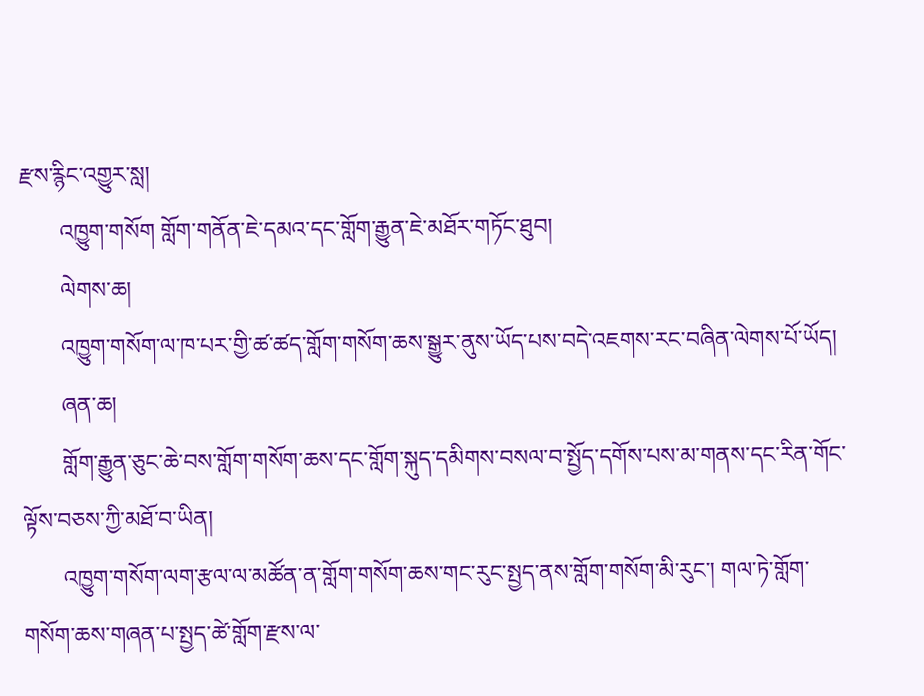རྫས་རྙིང་འགྱུར་སླ།
       འཁྱུག་གསོག གློག་གནོན་ཇེ་དམའ་དང་གློག་རྒྱུན་ཇེ་མཐོར་གཏོང་ཐུབ།
       ལེགས་ཆ།
       འཁྱུག་གསོག་ལ་ཁ་པར་གྱི་ཚ་ཚད་གློག་གསོག་ཆས་སྒྱུར་ནུས་ཡོད་པས་བདེ་འཇགས་རང་བཞིན་ལེགས་པོ་ཡོད།
       ཞན་ཆ།
       གློག་རྒྱུན་ཅུང་ཆེ་བས་གློག་གསོག་ཆས་དང་གློག་སྐུད་དམིགས་བསལ་བ་སྤྱོད་དགོས་པས་མ་གནས་དང་རིན་གོང་ལྟོས་བཅས་ཀྱི་མཐོ་བ་ཡིན།
       འཁྱུག་གསོག་ལག་རྩལ་ལ་མཚོན་ན་གློག་གསོག་ཆས་གང་རུང་སྤྱད་ནས་གློག་གསོག་མི་རུང་། གལ་ཏེ་གློག་གསོག་ཆས་གཞན་པ་སྤྱད་ཚེ་གློག་རྫས་ལ་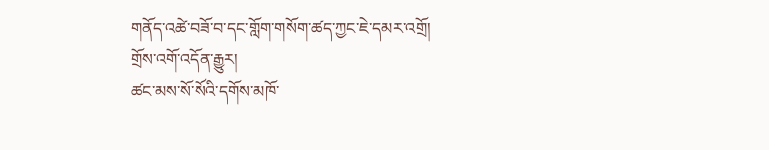གནོད་འཚེ་བཟོ་བ་དང་གློག་གསོག་ཚད་ཀྱང་ཇེ་དམར་འགྲོ།
གྲོས་འགོ་འདོན་རྒྱུར།
ཚང་མས་སོ་སོའི་དགོས་མཁོ་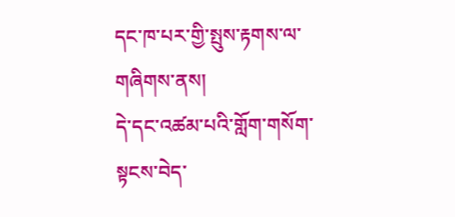དང་ཁ་པར་གྱི་སྤུས་རྟགས་ལ་གཞིགས་ནས།
དེ་དང་འཚམ་པའི་གློག་གསོག་སྟངས་བེད་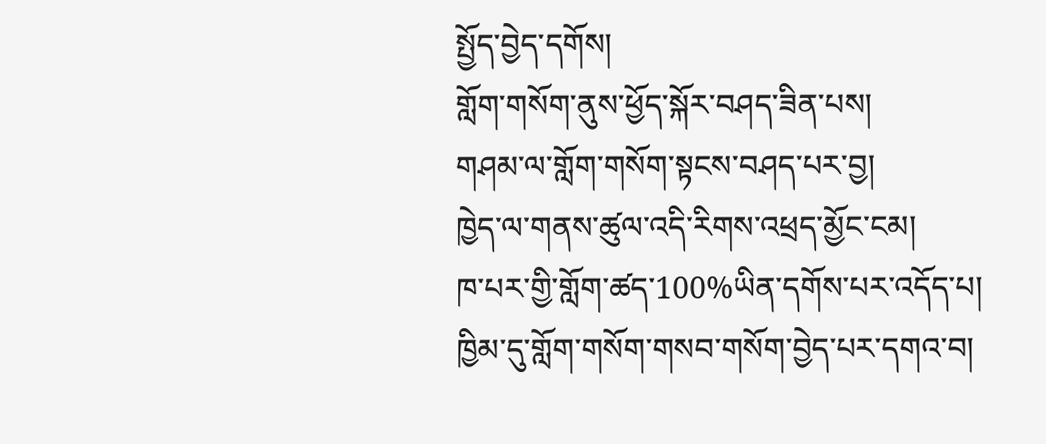སྤྱོད་བྱེད་དགོས།
གློག་གསོག་ནུས་ཕྱོད་སྐོར་བཤད་ཟིན་པས།
གཤམ་ལ་གློག་གསོག་སྟངས་བཤད་པར་བྱ།
ཁྱེད་ལ་གནས་ཚུལ་འདི་རིགས་འཕྲད་མྱོང་ངམ།
ཁ་པར་གྱི་གློག་ཚད་100%ཡིན་དགོས་པར་འདོད་པ།
ཁྱིམ་དུ་གློག་གསོག་གསབ་གསོག་བྱེད་པར་དགའ་བ།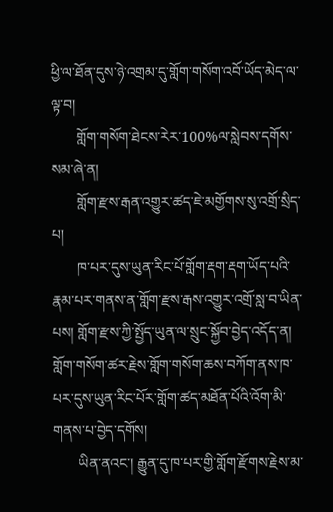ཕྱི་ལ་ཐོན་དུས་ཉེ་འགྲམ་དུ་གློག་གསོག་འབོ་ཡོད་མེད་ལ་ལྟ་བ།
       གློག་གསོག་ཐེངས་རེར་100%ལ་སླེབས་དགོས་སམ་ཞེ་ན།
       གློག་རྫས་རྒན་འགྱུར་ཚད་ཇེ་མགྱོགས་སུ་འགྲོ་སྲིད་པ།
       ཁ་པར་དུས་ཡུན་རིང་པོ་གློག་རྡག་རྡག་ཡོད་པའི་རྣམ་པར་གནས་ན་གློག་རྫས་རྒས་འགྱུར་འགྲོ་སླ་བ་ཡིན་པས། གློག་རྫས་ཀྱི་སྤྱོད་ཡུན་ལ་སྲུང་སྐྱོབ་བྱེད་འདོད་ན། གློག་གསོག་ཚར་རྗེས་གློག་གསོག་ཆས་བཀོག་ནས་ཁ་པར་དུས་ཡུན་རིང་པོར་གློག་ཚད་མཐོན་པོའི་འོག་མི་གནས་པ་བྱེད་དགོས།
       ཡིན་ནའང་། རྒྱུན་དུ་ཁ་པར་གྱི་གློག་རྫོགས་རྗེས་མ་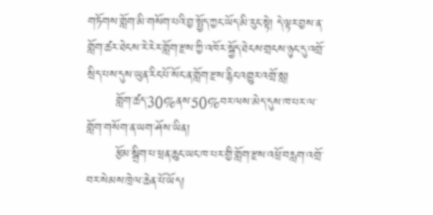གཏོགས་གློག་མི་གསོག་པའི་བྱ་སྤྱོད་ཀྱང་ཡོད་མི་རུང་སྟེ། དེ་ལྟར་བྱས་ན་གློག་ཚར་ཐེངས་རེ་རེར་གློག་རྫས་ཀྱི་འཁོར་སྐྱོད་ཐེངས་གྲངས་ཉུང་དུ་འགྲོ་སྲིད་པས་དུས་ཡུན་རིང་པོ་སོང་ན་གློག་རྫས་རྙིང་འགྱུར་འགྲོ་སླ།
       གློག་ཚད་30%ནས་50%བར་ལས་མེད་དུས་ཁ་པར་ལ་གློག་གསོག་ན་ཡག་ཤོས་ཡིན།
       རྩོམ་སྒྲིག་པ་ཕྲན་ཆུང་ཡང་ཁ་པར་གྱི་གློག་རྫས་འཕྲོ་བརླག་འགྲོ་བར་སེམས་ཁྲེལ་ཆེན་པོ་ཡོད།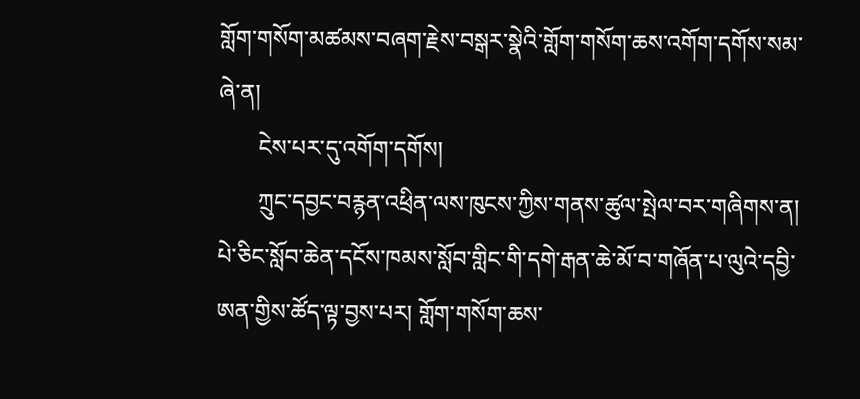གློག་གསོག་མཚམས་བཞག་རྗེས་བསྒར་སྣེའི་གློག་གསོག་ཆས་འགོག་དགོས་སམ་ཞེ་ན།
       ངེས་པར་དུ་འགོག་དགོས།
       ཀྲུང་དབྱང་བརྙན་འཕྲིན་ལས་ཁུངས་ཀྱིས་གནས་ཚུལ་སྤེལ་བར་གཞིགས་ན། པེ་ཅིང་སློབ་ཆེན་དངོས་ཁམས་སློབ་གླིང་གི་དགེ་རྒན་ཆེ་མོ་བ་གཞོན་པ་ལུའེ་དབྱི་ཨན་གྱིས་ཚོད་ལྟ་བྱས་པར། གློག་གསོག་ཆས་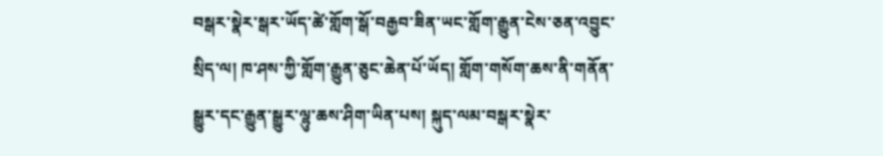བསྒར་སྣེར་སྒར་ཡོད་ཚེ་གློག་སྒོ་བརྒྱབ་ཟིན་ཡང་གློག་རྒྱུན་ངེས་ཅན་འབྱུང་སྲིད་ལ། ཁ་ཤས་ཀྱི་གློག་རྒྱུན་ཅུང་ཆེན་པོ་ཡོད། གློག་གསོག་ཆས་ནི་གནོན་སྒྱུར་དང་རྒྱུན་སྒྱུར་ལྷུ་ཆས་ཤིག་ཡིན་པས། སྐུད་ལམ་བསྒར་སྣེར་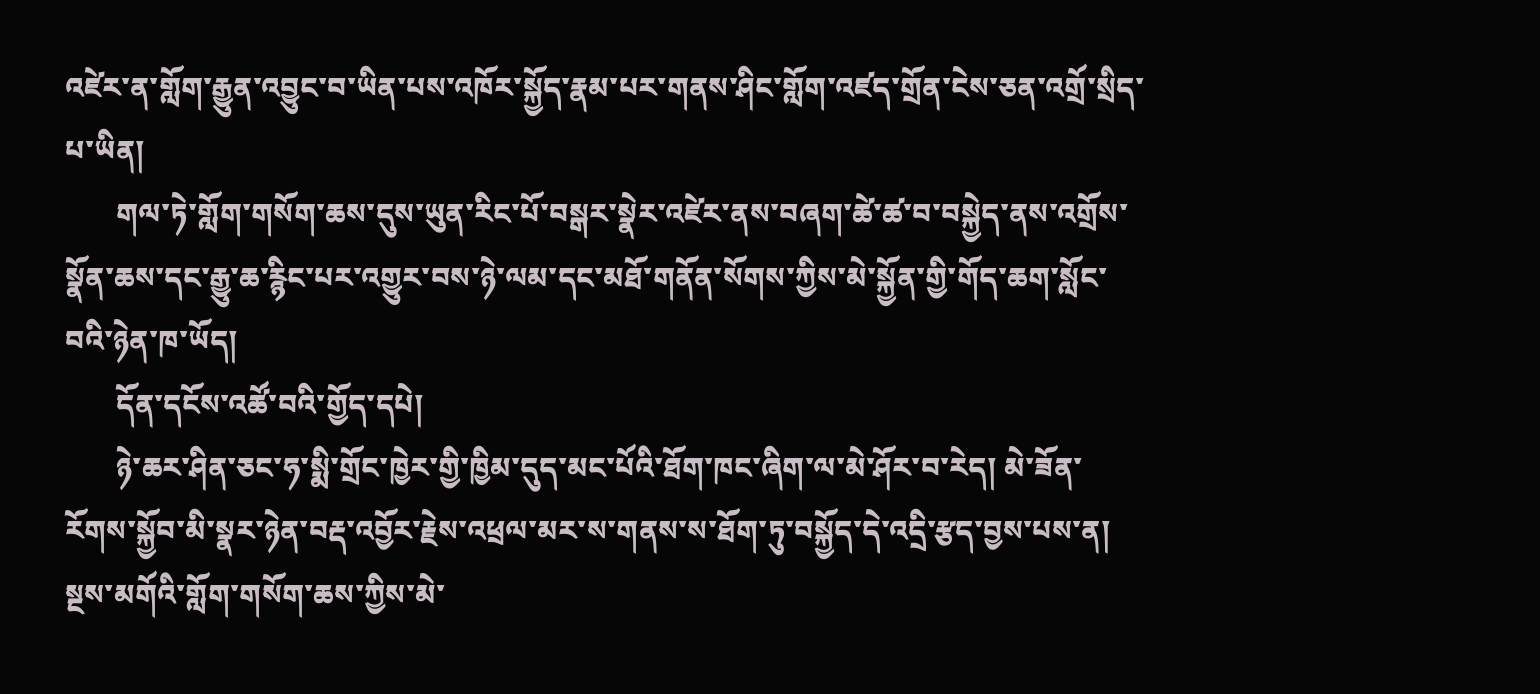འཛེར་ན་གློག་རྒྱུན་འབྱུང་བ་ཡིན་པས་འཁོར་སྐྱོད་རྣམ་པར་གནས་ཤིང་གློག་འཛད་གྲོན་ངེས་ཅན་འགྲོ་སྲིད་པ་ཡིན།
       གལ་ཏེ་གློག་གསོག་ཆས་དུས་ཡུན་རིང་པོ་བསྒར་སྣེར་འཛེར་ནས་བཞག་ཚེ་ཚ་བ་བསྐྱེད་ནས་འགྲོས་སྣོན་ཆས་དང་རྒྱུ་ཆ་རྙིང་པར་འགྱུར་བས་ཉེ་ལམ་དང་མཐོ་གནོན་སོགས་ཀྱིས་མེ་སྐྱོན་གྱི་གོད་ཆག་སློང་བའི་ཉེན་ཁ་ཡོད།
       དོན་དངོས་འཚོ་བའི་གྱོད་དཔེ།
       ཉེ་ཆར་ཤིན་ཅང་ཧ་སྨི་གྲོང་ཁྱེར་གྱི་ཁྱིམ་དུད་མང་པོའི་ཐོག་ཁང་ཞིག་ལ་མེ་ཤོར་བ་རེད། མེ་ཟོན་རོགས་སྐྱོབ་མི་སྣར་ཉེན་བརྡ་འབྱོར་རྗེས་འཕྲལ་མར་ས་གནས་ས་ཐོག་ཏུ་བསྐྱོད་དེ་འདྲི་རྩད་བྱས་པས་ན། སྔས་མགོའི་གློག་གསོག་ཆས་ཀྱིས་མེ་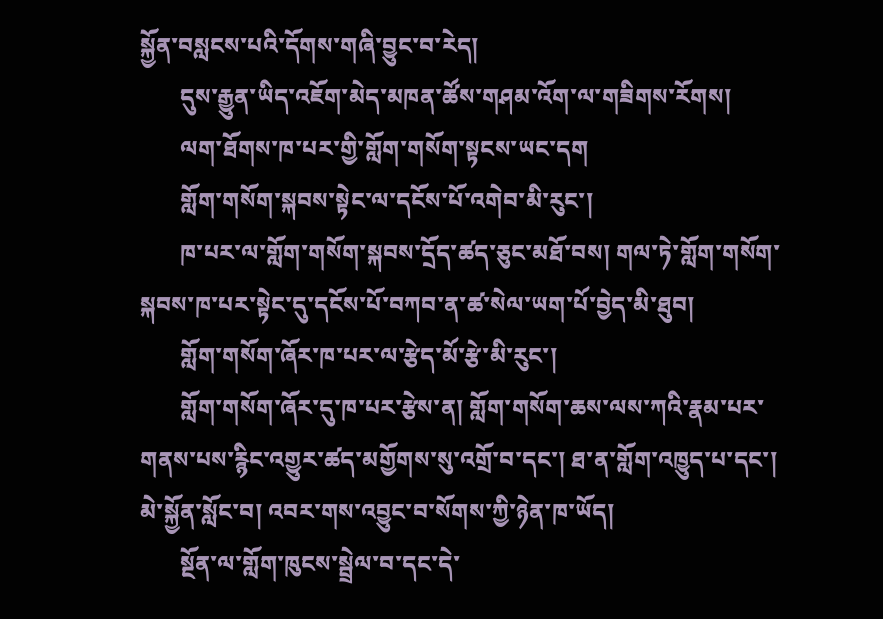སྐྱོན་བསླངས་པའི་དོགས་གཞི་བྱུང་བ་རེད།
       དུས་རྒྱུན་ཡིད་འཇོག་མེད་མཁན་ཚོས་གཤམ་འོག་ལ་གཟིགས་རོགས།
       ལག་ཐོགས་ཁ་པར་གྱི་གློག་གསོག་སྟངས་ཡང་དག
       གློག་གསོག་སྐབས་སྟེང་ལ་དངོས་པོ་འགེབ་མི་རུང་།
       ཁ་པར་ལ་གློག་གསོག་སྐབས་དྲོད་ཚད་ཅུང་མཐོ་བས། གལ་ཏེ་གློག་གསོག་སྐབས་ཁ་པར་སྟེང་དུ་དངོས་པོ་བཀབ་ན་ཚ་སེལ་ཡག་པོ་བྱེད་མི་ཐུབ།
       གློག་གསོག་ཞོར་ཁ་པར་ལ་རྩེད་མོ་རྩེ་མི་རུང་།
       གློག་གསོག་ཞོར་དུ་ཁ་པར་རྩེས་ན། གློག་གསོག་ཆས་ལས་ཀའི་རྣམ་པར་གནས་པས་རྙིང་འགྱུར་ཚད་མགྱོགས་སུ་འགྲོ་བ་དང་། ཐ་ན་གློག་འཁྱུད་པ་དང་། མེ་སྐྱོན་སློང་བ། འབར་གས་འབྱུང་བ་སོགས་ཀྱི་ཉེན་ཁ་ཡོད།
       སྔོན་ལ་གློག་ཁུངས་སྦྲེལ་བ་དང་དེ་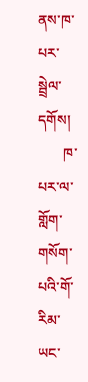ནས་ཁ་པར་སྦྲེལ་དགོས།
       ཁ་པར་ལ་གློག་གསོག་པའི་གོ་རིམ་ཡང་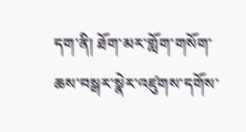དག་ནི། ཐོག་མར་གློག་གསོག་ཆས་བསྒར་སྣེར་འཛུགས་དགོས་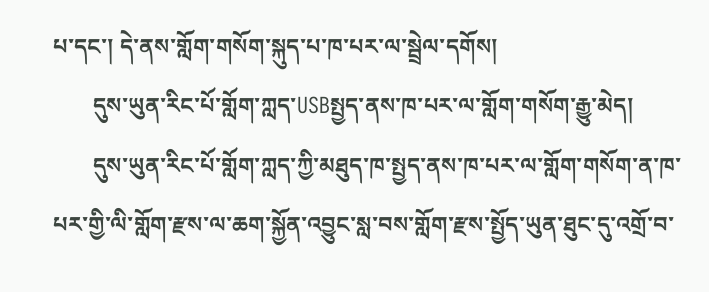པ་དང་། དེ་ནས་གློག་གསོག་སྐུད་པ་ཁ་པར་ལ་སྦྲེལ་དགོས།
       དུས་ཡུན་རིང་པོ་གློག་ཀླད་USBསྤྱད་ནས་ཁ་པར་ལ་གློག་གསོག་རྒྱུ་མེད།
       དུས་ཡུན་རིང་པོ་གློག་ཀླད་ཀྱི་མཐུད་ཁ་སྤྱད་ནས་ཁ་པར་ལ་གློག་གསོག་ན་ཁ་པར་གྱི་ལི་གློག་རྫས་ལ་ཆག་སྐྱོན་འབྱུང་སླ་བས་གློག་རྫས་སྤྱོད་ཡུན་ཐུང་དུ་འགྲོ་བ་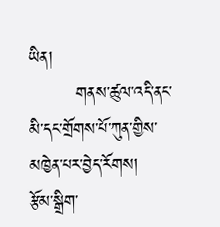ཡིན།
        གནས་ཚུལ་འདི་ནང་མི་དང་གྲོགས་པོ་ཀུན་གྱིས་མཁྱེན་པར་བྱེད་རོགས།
རྩོམ་སྒྲིག་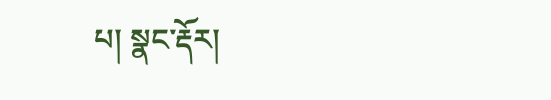པ། སྣང་རྡོར།